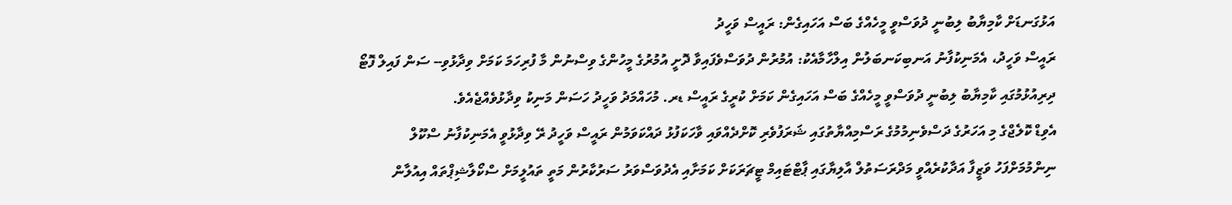އަޅުގަނޑަށް ކާމިޔާބު ލިބުނީ ދުވަސްވީ މީހެއްގެ ބަސް އަހައިގެން: ރައީސް ވަހީދު
ރައީސް ވަހީދު، އެމަނިކުފާނު އަނބިކަނބަލުން އިލްހާމާއެކު: އުމުރުން ދުވަސްވެފައިވާ ދޮށީ އުމުރުގެ މީހުންގެ ވިސްނުން މާ ފުރިހަމަ ކަމަށް ވިދާޅުވި-- ސަން ފައިލް ފޮޓޯ
ދިރިއުޅުމުގައި ކާމިޔާބު ލިބުނީ ދުވަސްވީ މީހެއްގެ ބަސް އަހައިގެން ކަމަށް ކުރީގެ ރައީސް ޑރ. މުހައްމަދު ވަހީދު ހަސަން މަނިކު ވިދާޅުވެއްޖެއެވެ.
އެވިޑް ކޮލެޖްގެ މި އަހަރުގެ ދަސްވެނިމުމުގެ ރަސްމިއްޔާތުގައި ޝަރަފުވެރި ކޮށްދެއްވައި ވާހަކަފުޅު ދައްކަވަމުން ރައީސް ވަހީދު ރޭ ވިދާޅުވީ އެމަނިކުފާނު ސްކޫލް ނިންމުމަށްފަހު ވަޒީފާ އަދާކުރެއްވީ މަދްރަސަތުލް އާލިޔާގައި ޕާޓްޓައިމް ޓީޗަރަކަށް ކަމަށާއި އެދުވަސްވަރު ސަރުކާރުން މަތީ ތައުލީމަށް ސްކޯލާޝިޕްތައް އިއުލާން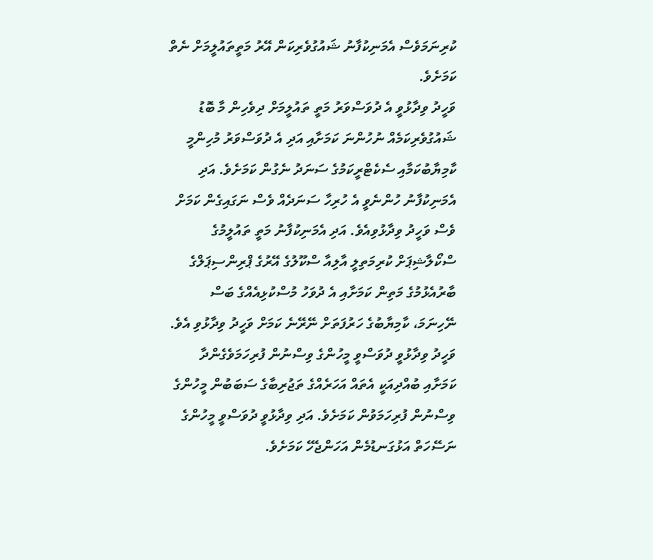ކުރިނަމަވެސް އެމަނިކުފާނު ޝައުގުވެރިކަން އޭރު މަތީތައުލީމަށް ނެތް ކަމަށެވެ.
ވަހީދު ވިދާޅުވީ އެ ދުވަސްވަރު މަތީ ތައުލީމަށް ދިވެހިން މާ ބޮޑު ޝައުގުވެރިކަމެއް ނުހުންނަ ކަމަށާއި އަދި އެ ދުވަސްވަރު މުހިންމީ ކާމިޔާބުކަމާއި ސެކެޓްރީކަމުގެ ސަނަދު ނެގުން ކަމަށެވެ. އަދި އެމަނިކުފާނު ހުންނެވީ އެ ހުރިހާ ސަނަދެއް ވެސް ނަގައިގެން ކަމަށް ވެސް ވަހީދު ވިދާޅުވިއެވެ. އަދި އެމަނިކުފާނު މަތީ ތައުލީމުގެ ސްކޯލާޝިޕަށް ކުރިމަތިލީ އާލިއާ ސްކޫލުގެ އޭރުގެ ޕްރިންސިޕަލްގެ ބާރުއެޅުމުގެ މަތިން ކަމަށާއި އެ ދުވަހު މުސްކުޅިއެއްގެ ބަސް ނޭހިނަމަ، ކާމިޔާބުގެ ހަރުފަތަށް ނޭރޭނެ ކަމަށް ވަހީދު ވިދާޅުވި އެވެ.
ވަހީދު ވިދާޅުވީ ދުވަސްވީ މީހުންގެ ވިސްނުން ފުރިހަމަވެގެންދާ ކަމަށާއި ބުއްދިއަކީ އެތައް އަހަރެއްގެ ތަޖުރިބާގެ ސަބަބުން މީހުންގެ ވިސްނުން ފުރިހަމަވުން ކަމަށެވެ. އަދި ވިދާޅުވީ ދުވަސްވީ މީހުންގެ ނަސޭހަތް އަޅުގަނޑުމެން އަހަންޖެހޭ ކަމަށެވެ.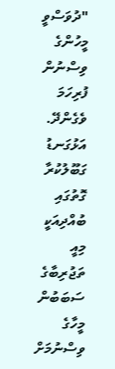"ދުވަސްވީ މީހުންގެ ވިސްނުން ފުރިހަމަ ވެގެންދޭ. އަޅުގަނޑު ގަބޫލުކުރާ ގޮތުގައި ބުއްދިއަކީ މިއީ ތަޖުރިބާގެ ސަބަބުން މީހާގެ ވިސްނުމަށް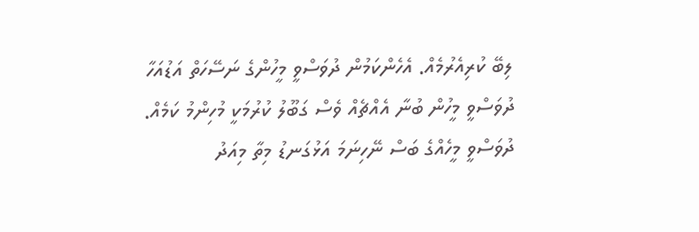ލިބޭ ކުރިއެރުމެއް. އެހެންކަމުން ދުވަސްވީ މީހުންގެ ނަސޭހަތް އަޑުއަހާ ދުވަސްވީ މީހުން ބުނާ އެއްޗެއް ވެސް ގަބޫލު ކުރުމަކީ މުހިންމު ކަމެއް. ދުވަސްވީ މީހެއްގެ ބަސް ނޭހިނަމަ އަޅުގަނޑު މިތާ މިއަދު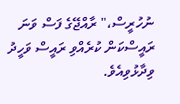ނުހުރީސް،" ރާއްޖޭގެ ފަސް ވަނަ ރައީސްކަން ކުރެއްވި ރައީސް ވަހީދު ވިދާޅުވިއެވެ.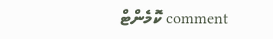comment ކޮމެންޓް